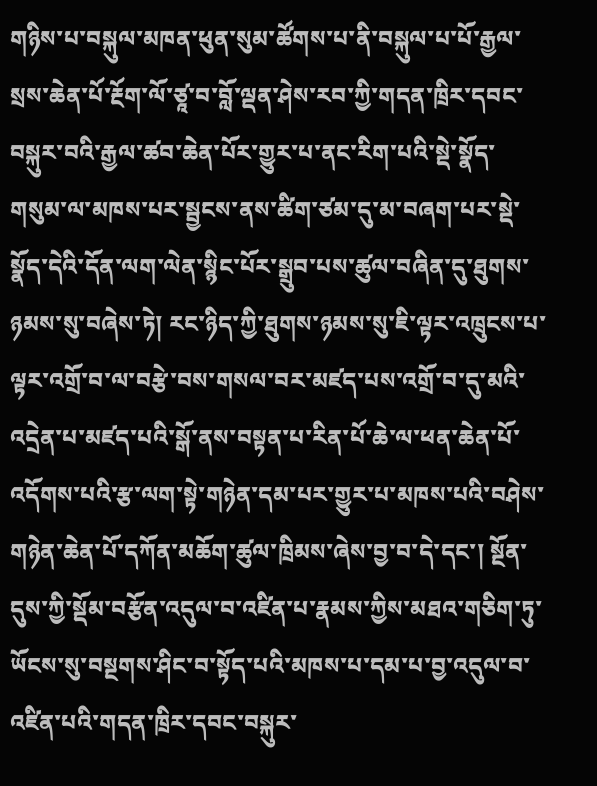གཉིས་པ་བསྐུལ་མཁན་ཕུན་སུམ་ཚོགས་པ་ནི་བསྐུལ་པ་པོ་རྒྱལ་སྲས་ཆེན་པོ་རྔོག་ལོ་ཙཱ་བ་བློ་ལྡན་ཤེས་རབ་ཀྱི་གདན་ཁྲིར་དབང་བསྐུར་བའི་རྒྱལ་ཚབ་ཆེན་པོར་གྱུར་པ་ནང་རིག་པའི་སྡེ་སྣོད་གསུམ་ལ་མཁས་པར་སྦྱངས་ནས་ཚིག་ཙམ་དུ་མ་བཞག་པར་སྡེ་སྣོད་དེའི་དོན་ལག་ལེན་སྙིང་པོར་སྒྲུབ་པས་ཚུལ་བཞིན་དུ་ཐུགས་ཉམས་སུ་བཞེས་ཏེ། རང་ཉིད་ཀྱི་ཐུགས་ཉམས་སུ་ཇི་ལྟར་འཁྲུངས་པ་ལྟར་འགྲོ་བ་ལ་བརྩེ་བས་གསལ་བར་མཛད་པས་འགྲོ་བ་དུ་མའི་འདྲེན་པ་མཛད་པའི་སྒོ་ནས་བསྟན་པ་རིན་པོ་ཆེ་ལ་ཕན་ཆེན་པོ་འདོགས་པའི་རྩ་ལག་སྟེ་གཉེན་དམ་པར་གྱུར་པ་མཁས་པའི་བཤེས་གཉེན་ཆེན་པོ་དཀོན་མཆོག་ཚུལ་ཁྲིམས་ཞེས་བྱ་བ་དེ་དང་། སྔོན་དུས་ཀྱི་སྡོམ་བརྩོན་འདུལ་བ་འཛིན་པ་རྣམས་ཀྱིས་མཐའ་གཅིག་ཏུ་ཡོངས་སུ་བསྔགས་ཤིང་བ་སྟོད་པའི་མཁས་པ་དམ་པ་བྱ་འདུལ་བ་འཛིན་པའི་གདན་ཁྲིར་དབང་བསྐུར་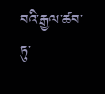བའི་རྒྱལ་ཚབ་ཏུ་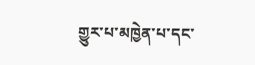གྱུར་པ་མཁྱེན་པ་དང་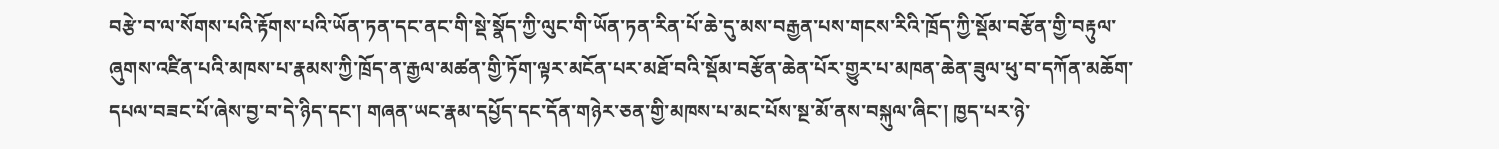བརྩེ་བ་ལ་སོགས་པའི་རྟོགས་པའི་ཡོན་ཏན་དང་ནང་གི་སྡེ་སྣོད་ཀྱི་ལུང་གི་ཡོན་ཏན་རིན་པོ་ཆེ་དུ་མས་བརྒྱན་པས་གངས་རིའི་ཁྲོད་ཀྱི་སྡོམ་བརྩོན་གྱི་བརྟུལ་ཞུགས་འཛིན་པའི་མཁས་པ་རྣམས་ཀྱི་ཁྲོད་ན་རྒྱལ་མཚན་གྱི་ཏོག་ལྟར་མངོན་པར་མཐོ་བའི་སྡོམ་བརྩོན་ཆེན་པོར་གྱུར་པ་མཁན་ཆེན་ཟུལ་ཕུ་བ་དཀོན་མཆོག་དཔལ་བཟང་པོ་ཞེས་བྱ་བ་དེ་ཉིད་དང་། གཞན་ཡང་རྣམ་དཔྱོད་དང་དོན་གཉེར་ཅན་གྱི་མཁས་པ་མང་པོས་སྔ་མོ་ནས་བསྐུལ་ཞིང་། ཁྱད་པར་ཉེ་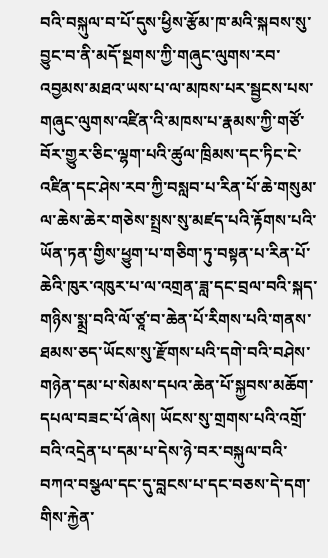བའི་བསྐུལ་བ་པོ་དུས་ཕྱིས་རྩོམ་ཁ་མའི་སྐབས་སུ་བྱུང་བ་ནི་མདོ་སྔགས་ཀྱི་གཞུང་ལུགས་རབ་འབྱམས་མཐའ་ཡས་པ་ལ་མཁས་པར་སྦྱངས་པས་གཞུང་ལུགས་འཛིན་འི་མཁས་པ་རྣམས་ཀྱི་གཙོ་བོར་གྱུར་ཅིང་ལྷག་པའི་ཚུལ་ཁྲིམས་དང་ཏིང་ངེ་འཛིན་དང་ཤེས་རབ་ཀྱི་བསླབ་པ་རིན་པོ་ཆེ་གསུམ་ལ་ཆེས་ཆེར་གཅེས་སྤྲས་སུ་མཛད་པའི་རྟོགས་པའི་ཡོན་ཏན་གྱིས་ཕྱུག་པ་གཅིག་ཏུ་བསྟན་པ་རིན་པོ་ཆེའི་ཁུར་འཁུར་པ་ལ་འགྲན་ཟླ་དང་བྲལ་བའི་སྐད་གཉིས་སྨྲ་བའི་ལོ་ཙཱ་བ་ཆེན་པོ་རིགས་པའི་གནས་ཐམས་ཅད་ཡོངས་སུ་རྫོགས་པའི་དགེ་བའི་བཤེས་གཉེན་དམ་པ་སེམས་དཔའ་ཆེན་པོ་སྐྱབས་མཆོག་དཔལ་བཟང་པོ་ཞེས། ཡོངས་སུ་གྲགས་པའི་འགྲོ་བའི་འདྲེན་པ་དམ་པ་དེས་ཉེ་བར་བསྐུལ་བའི་བཀའ་བསྩལ་དང་དུ་བླངས་པ་དང་བཅས་དེ་དག་གིས་རྐྱེན་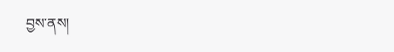བྱས་ནས།